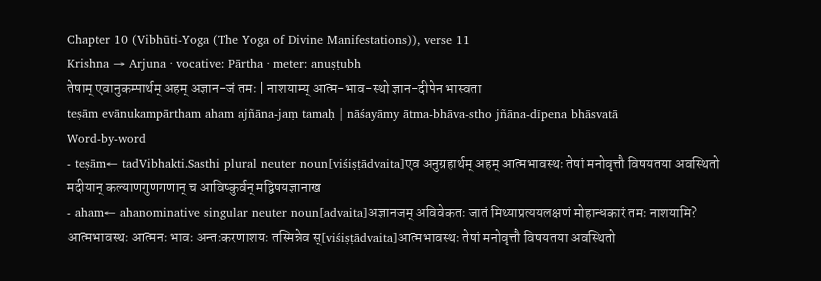Chapter 10 (Vibhūti-Yoga (The Yoga of Divine Manifestations)), verse 11
Krishna → Arjuna · vocative: Pārtha · meter: anuṣṭubh
तेषाम् एवानुकम्पार्थम् अहम् अज्ञान-जं तमः | नाशयाम्य् आत्म-भाव-स्थो ज्ञान-दीपेन भास्वता
teṣām evānukampārtham aham ajñāna-jaṃ tamaḥ | nāśayāmy ātma-bhāva-stho jñāna-dīpena bhāsvatā
Word-by-word
- teṣām← tadVibhakti.Sasthi plural neuter noun[viśiṣṭādvaita]एव अनुग्रहार्थम् अहम् आत्मभावस्थः तेषां मनोवृत्तौ विषयतया अवस्थितो मदीयान् कल्याणगुणगणान् च आविष्कुर्वन् मद्विषयज्ञानाख
- aham← ahanominative singular neuter noun[advaita]अज्ञानजम् अविवेकतः जातं मिथ्याप्रत्ययलक्षणं मोहान्धकारं तमः नाशयामि? आत्मभावस्थः आत्मनः भावः अन्तःकरणाशयः तस्मिन्नेव स्[viśiṣṭādvaita]आत्मभावस्थः तेषां मनोवृत्तौ विषयतया अवस्थितो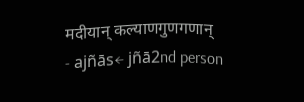मदीयान् कल्याणगुणगणान्
- ajñās← jñā2nd person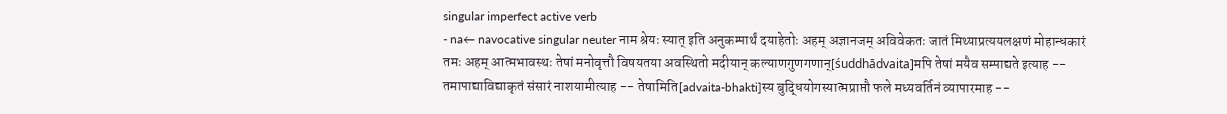singular imperfect active verb
- na← navocative singular neuter नाम श्रेयः स्यात् इति अनुकम्पार्थं दयाहेतोः अहम् अज्ञानजम् अविवेकतः जातं मिथ्याप्रत्ययलक्षणं मोहान्धकारं तमः अहम् आत्मभावस्थः तेषां मनोवृत्तौ विषयतया अवस्थितो मदीयान् कल्याणगुणगणान्[śuddhādvaita]मपि तेषां मयैव सम्पाद्यते इत्याह -- तमापाद्याविद्याकृतं संसारं नाशयामीत्याह -- तेषामिति[advaita-bhakti]स्य बुद्धियोगस्यात्मप्राप्तौ फले मध्यवर्तिनं व्यापारमाह --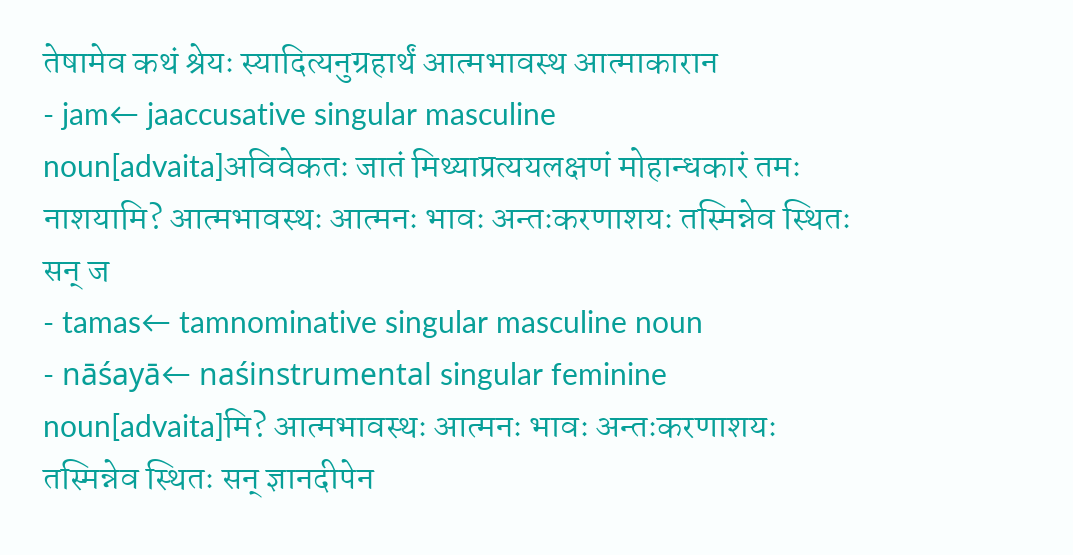तेषामेव कथं श्रेयः स्यादित्यनुग्रहार्थं आत्मभावस्थ आत्माकारान
- jam← jaaccusative singular masculine noun[advaita]अविवेकतः जातं मिथ्याप्रत्ययलक्षणं मोहान्धकारं तमः नाशयामि? आत्मभावस्थः आत्मनः भावः अन्तःकरणाशयः तस्मिन्नेव स्थितः सन् ज
- tamas← tamnominative singular masculine noun
- nāśayā← naśinstrumental singular feminine noun[advaita]मि? आत्मभावस्थः आत्मनः भावः अन्तःकरणाशयः तस्मिन्नेव स्थितः सन् ज्ञानदीपेन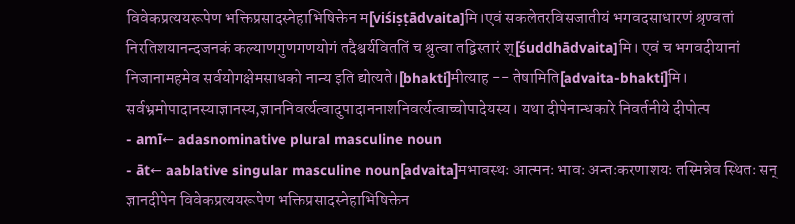विवेकप्रत्ययरूपेण भक्तिप्रसादस्नेहाभिषिक्तेन म[viśiṣṭādvaita]मि।एवं सकलेतरविसजातीयं भगवदसाधारणं श्रृण्वतां निरतिशयानन्दजनकं कल्याणगुणगणयोगं तदैश्वर्यविततिं च श्रुत्वा तद्विस्तारं श्[śuddhādvaita]मि। एवं च भगवदीयानां निजानामहमेव सर्वयोगक्षेमसाधको नान्य इति द्योत्यते।[bhakti]मीत्याह -- तेषामिति[advaita-bhakti]मि। सर्वभ्रमोपादानस्याज्ञानस्य,ज्ञाननिवर्त्यत्वादुपादाननाशनिवर्त्यत्वाच्चोपादेयस्य। यथा दीपेनान्धकारे निवर्तनीये दीपोत्प
- amī← adasnominative plural masculine noun
- āt← aablative singular masculine noun[advaita]मभावस्थः आत्मनः भावः अन्तःकरणाशयः तस्मिन्नेव स्थितः सन् ज्ञानदीपेन विवेकप्रत्ययरूपेण भक्तिप्रसादस्नेहाभिषिक्तेन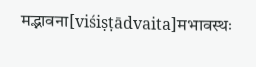मद्भावना[viśiṣṭādvaita]मभावस्थः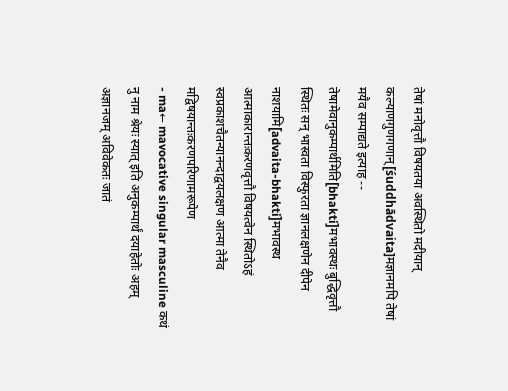तेषां मनोवृत्तौ विषयतया अवस्थितो मदीयान् कल्याणगुणगणान्[śuddhādvaita]मज्ञानमपि तेषां मयैव सम्पाद्यते इत्याह -- तेषामेवानुकम्पार्थमिति[bhakti]मभावस्थः बुद्धिवृत्तौ स्थितः सन् भास्वता विस्फुरता ज्ञानलक्षणेन दीपेन नाशयामि[advaita-bhakti]मभावस्थ आत्माकारान्तःकरणवृत्तौ विषयत्वेन स्थितोऽहं स्वप्रकाशचैतन्यानन्दाद्वयलक्षण आत्मा तेनैव मद्विषयान्तःकरणपरिणामरूपेण
- ma← mavocative singular masculine कथं नु नाम श्रेयः स्यात् इति अनुकम्पार्थं दयाहेतोः अहम् अज्ञानजम् अविवेकतः जातं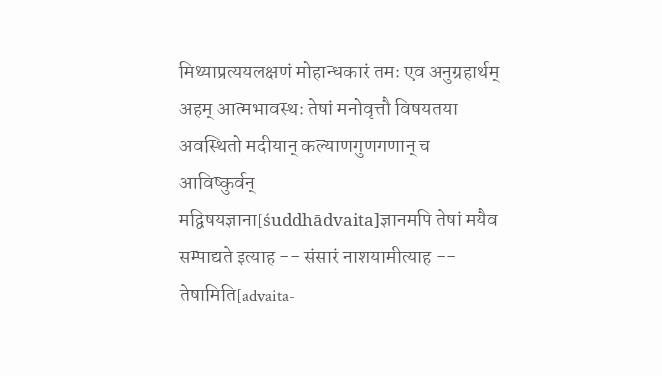मिथ्याप्रत्ययलक्षणं मोहान्धकारं तमः एव अनुग्रहार्थम् अहम् आत्मभावस्थः तेषां मनोवृत्तौ विषयतया अवस्थितो मदीयान् कल्याणगुणगणान् च आविष्कुर्वन् मद्विषयज्ञाना[śuddhādvaita]ज्ञानमपि तेषां मयैव सम्पाद्यते इत्याह -- संसारं नाशयामीत्याह -- तेषामिति[advaita-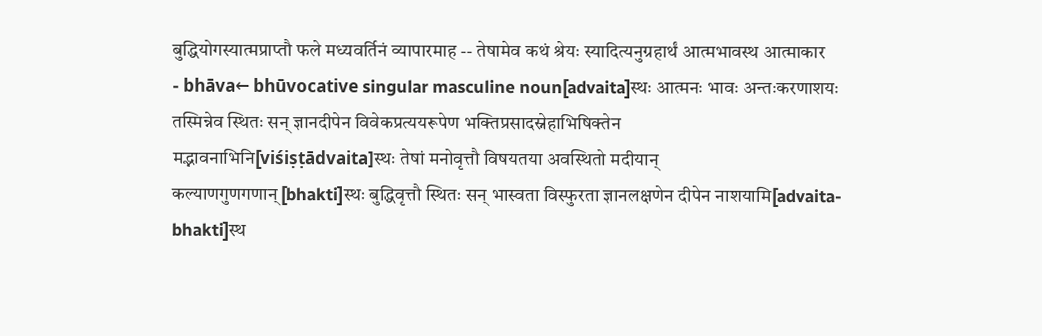बुद्धियोगस्यात्मप्राप्तौ फले मध्यवर्तिनं व्यापारमाह -- तेषामेव कथं श्रेयः स्यादित्यनुग्रहार्थं आत्मभावस्थ आत्माकार
- bhāva← bhūvocative singular masculine noun[advaita]स्थः आत्मनः भावः अन्तःकरणाशयः तस्मिन्नेव स्थितः सन् ज्ञानदीपेन विवेकप्रत्ययरूपेण भक्तिप्रसादस्नेहाभिषिक्तेन मद्भावनाभिनि[viśiṣṭādvaita]स्थः तेषां मनोवृत्तौ विषयतया अवस्थितो मदीयान् कल्याणगुणगणान्[bhakti]स्थः बुद्धिवृत्तौ स्थितः सन् भास्वता विस्फुरता ज्ञानलक्षणेन दीपेन नाशयामि[advaita-bhakti]स्थ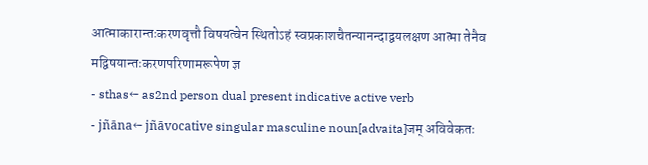आत्माकारान्तःकरणवृत्तौ विषयत्वेन स्थितोऽहं स्वप्रकाशचैतन्यानन्दाद्वयलक्षण आत्मा तेनैव मद्विषयान्तःकरणपरिणामरूपेण ज्ञ
- sthas← as2nd person dual present indicative active verb
- jñāna← jñāvocative singular masculine noun[advaita]जम् अविवेकतः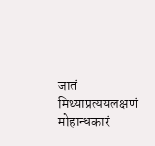जातं मिथ्याप्रत्ययलक्षणं मोहान्धकारं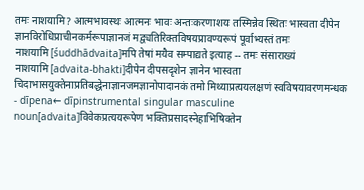तमः नाशयामि? आत्मभावस्थः आत्मनः भावः अन्तःकरणाशयः तस्मिन्नेव स्थितः भास्वता दीपेन ज्ञानविरोधिप्राचीनकर्मरूपाज्ञानजं मद्व्यतिरिक्तविषयप्रावण्यरूपं पूर्वाभ्यस्तं तमः नाशयामि[śuddhādvaita]मपि तेषां मयैव सम्पाद्यते इत्याह -- तमः संसाराख्यं नाशयामि[advaita-bhakti]दीपेन दीपसदृशेन ज्ञानेन भास्वता चिदाभासयुक्तेनाप्रतिबद्धेनाज्ञानजमज्ञानोपादानकं तमो मिथ्याप्रत्ययलक्षणं स्वविषयावरणमन्धक
- dīpena← dīpinstrumental singular masculine noun[advaita]विवेकप्रत्ययरूपेण भक्तिप्रसादस्नेहाभिषिक्तेन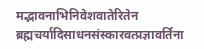मद्भावनाभिनिवेशवातेरितेन ब्रह्मचर्यादिसाधनसंस्कारवत्प्रज्ञावर्तिना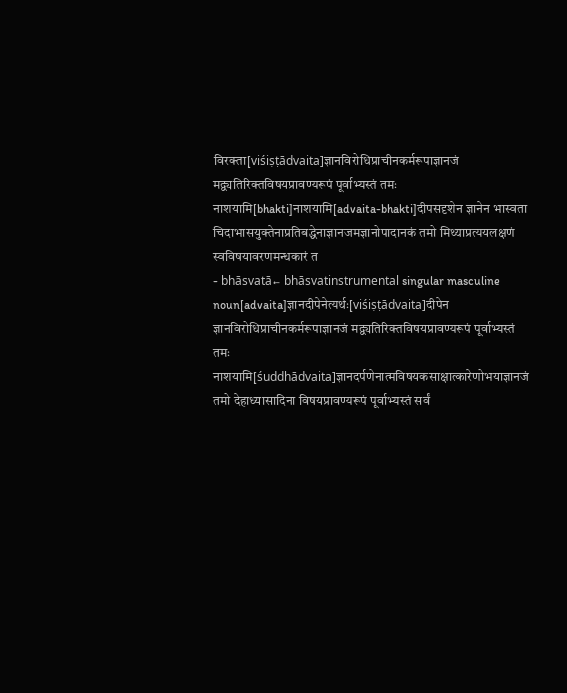विरक्ता[viśiṣṭādvaita]ज्ञानविरोधिप्राचीनकर्मरूपाज्ञानजं मद्व्यतिरिक्तविषयप्रावण्यरूपं पूर्वाभ्यस्तं तमः नाशयामि[bhakti]नाशयामि[advaita-bhakti]दीपसदृशेन ज्ञानेन भास्वता चिदाभासयुक्तेनाप्रतिबद्धेनाज्ञानजमज्ञानोपादानकं तमो मिथ्याप्रत्ययलक्षणं स्वविषयावरणमन्धकारं त
- bhāsvatā← bhāsvatinstrumental singular masculine noun[advaita]ज्ञानदीपेनेत्यर्थः[viśiṣṭādvaita]दीपेन ज्ञानविरोधिप्राचीनकर्मरूपाज्ञानजं मद्व्यतिरिक्तविषयप्रावण्यरूपं पूर्वाभ्यस्तं तमः नाशयामि[śuddhādvaita]ज्ञानदर्पणेनात्मविषयकसाक्षात्कारेणोभयाज्ञानजं तमो देहाध्यासादिना विषयप्रावण्यरूपं पूर्वाभ्यस्तं सर्वं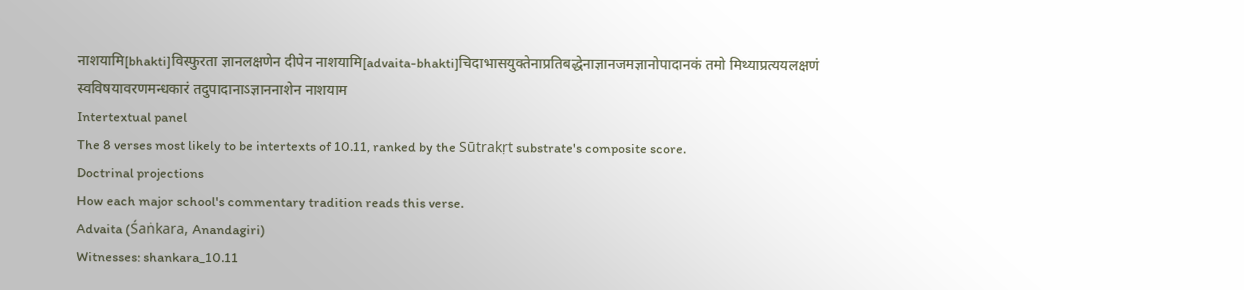नाशयामि[bhakti]विस्फुरता ज्ञानलक्षणेन दीपेन नाशयामि[advaita-bhakti]चिदाभासयुक्तेनाप्रतिबद्धेनाज्ञानजमज्ञानोपादानकं तमो मिथ्याप्रत्ययलक्षणं स्वविषयावरणमन्धकारं तदुपादानाऽज्ञाननाशेन नाशयाम
Intertextual panel
The 8 verses most likely to be intertexts of 10.11, ranked by the Sūtrakṛt substrate's composite score.
Doctrinal projections
How each major school's commentary tradition reads this verse.
Advaita (Śaṅkara, Anandagiri)
Witnesses: shankara_10.11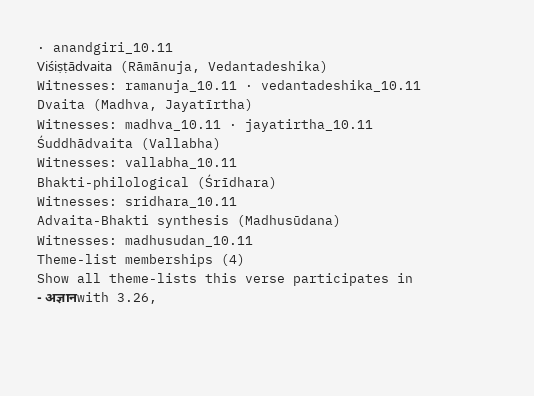· anandgiri_10.11
Viśiṣṭādvaita (Rāmānuja, Vedantadeshika)
Witnesses: ramanuja_10.11 · vedantadeshika_10.11
Dvaita (Madhva, Jayatīrtha)
Witnesses: madhva_10.11 · jayatirtha_10.11
Śuddhādvaita (Vallabha)
Witnesses: vallabha_10.11
Bhakti-philological (Śrīdhara)
Witnesses: sridhara_10.11
Advaita-Bhakti synthesis (Madhusūdana)
Witnesses: madhusudan_10.11
Theme-list memberships (4)
Show all theme-lists this verse participates in
- अज्ञानwith 3.26,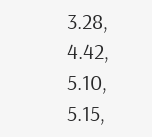3.28, 4.42, 5.10, 5.15,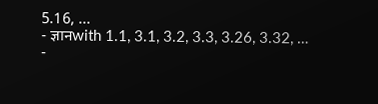5.16, …
- ज्ञानwith 1.1, 3.1, 3.2, 3.3, 3.26, 3.32, …
-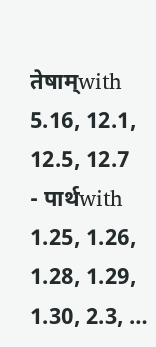तेषाम्with 5.16, 12.1, 12.5, 12.7
- पार्थwith 1.25, 1.26, 1.28, 1.29, 1.30, 2.3, …